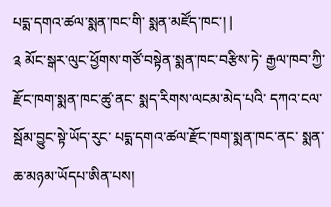པདྨ་དགའ་ཚལ་སྨན་ཁང་གི་ སྨན་མཛོད་ཁང་། |
༉ མོང་སྒར་ལུང་ཕྱོགས་གཙོ་བསྟེན་སྨན་ཁང་བརྩིས་ཏེ་ རྒྱལ་ཁབ་ཀྱི་ རྫོང་ཁག་སྨན་ཁང་ཚུ་ནང་ སྨད་རིགས་ལངམ་མེད་པའི་ དཀའ་ངལ་སྦོམ་བྱུང་སྟེ་ཡོད་རུང་ པདྨ་དགའ་ཚལ་རྫོང་ཁག་སྨན་ཁང་ནང་ སྨན་ཆ་མཉམ་ཡོདཔ་ཨིན་པས།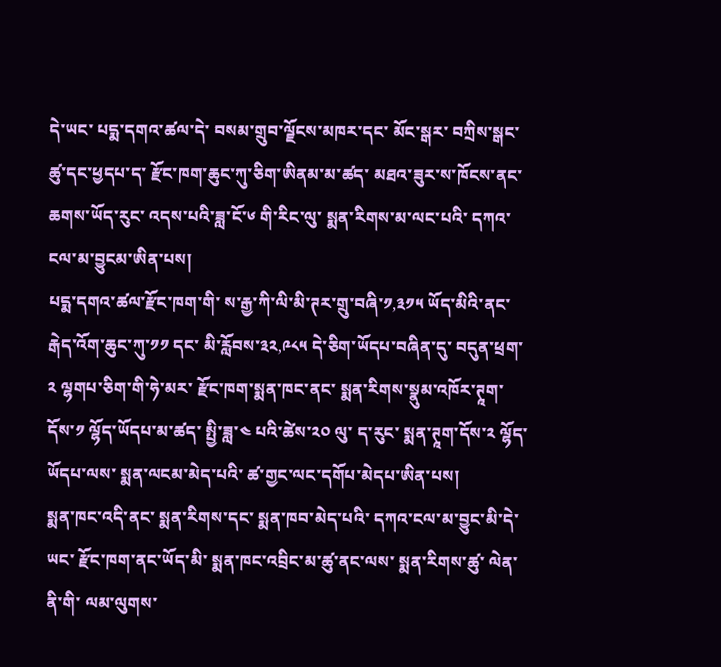དེ་ཡང་ པདྨ་དགའ་ཚལ་དེ་ བསམ་གྲུབ་ལྗོངས་མཁར་དང་ མོང་སྒར་ བཀྲིས་སྒང་ཚུ་དང་ཕྱདཔ་ད་ རྫོང་ཁག་ཆུང་ཀུ་ཅིག་ཨིནམ་མ་ཚད་ མཐའ་ཟུར་ས་ཁོངས་ནང་ ཆགས་ཡོད་རུང་ འདས་པའི་ཟླ་ངོ་༦ གི་རིང་ལུ་ སྨན་རིགས་མ་ལང་པའི་ དཀའ་ངལ་མ་བྱུངམ་ཨིན་པས།
པདྨ་དགའ་ཚལ་རྫོང་ཁག་གི་ ས་རྒྱ་ཀི་ལི་མི་ཊར་གྲུ་བཞི་༡,༣༡༥ ཡོད་མིའི་ནང་ རྒེད་འོག་ཆུང་ཀུ་༡༡ དང་ མི་རློབས་༣༢,༩༨༥ དེ་ཅིག་ཡོདཔ་བཞིན་དུ་ བདུན་ཕྲག་༢ ལྷགཔ་ཅིག་གི་ཧེ་མར་ རྫོང་ཁག་སྨན་ཁང་ནང་ སྨན་རིགས་སྣུམ་འཁོར་ཊཱག་དོས་༡ ལྷོད་ཡོདཔ་མ་ཚད་ སྤྱི་ཟླ་༤ པའི་ཚེས་༢༠ ལུ་ ད་རུང་ སྨན་ཊཱག་དོས་༢ ལྷོད་ཡོདཔ་ལས་ སྨན་ལངམ་མེད་པའི་ ཚ་གྱང་ལང་དགོཔ་མེདཔ་ཨིན་པས།
སྨན་ཁང་འདི་ནང་ སྨན་རིགས་དང་ སྨན་ཁབ་མེད་པའི་ དཀའ་ངལ་མ་བྱུང་མི་དེ་ཡང་ རྫོང་ཁག་ནང་ཡོད་མི་ སྨན་ཁང་འབྲིང་མ་ཚུ་ནང་ལས་ སྨན་རིགས་ཚུ་ ལེན་ནི་གི་ ལམ་ལུགས་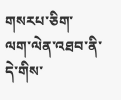གསརཔ་ཅིག་ ལག་ལེན་འཐབ་ནི་དེ་གིས་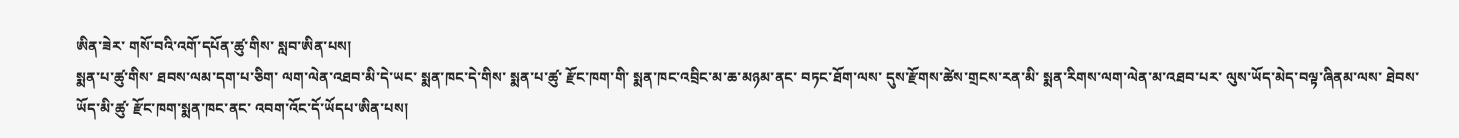ཨིན་ཟེར་ གསོ་བའི་འགོ་དཔོན་ཚུ་གིས་ སླབ་ཨིན་པས།
སྨན་པ་ཚུ་གིས་ ཐབས་ལམ་དག་པ་ཅིག་ ལག་ལེན་འཐབ་མི་དེ་ཡང་ སྨན་ཁང་དེ་གིས་ སྨན་པ་ཚུ་ རྫོང་ཁག་གི་ སྨན་ཁང་འབྲིང་མ་ཆ་མཉམ་ནང་ བཏང་ཐོག་ལས་ དུས་རྫོགས་ཚེས་གྲངས་རན་མི་ སྨན་རིགས་ལག་ལེན་མ་འཐབ་པར་ ལུས་ཡོད་མེད་བལྟ་ཞིནམ་ལས་ ཐེབས་ཡོད་མི་ཚུ་ རྫོང་ཁག་སྨན་ཁང་ནང་ འབག་འོང་དོ་ཡོདཔ་ཨིན་པས།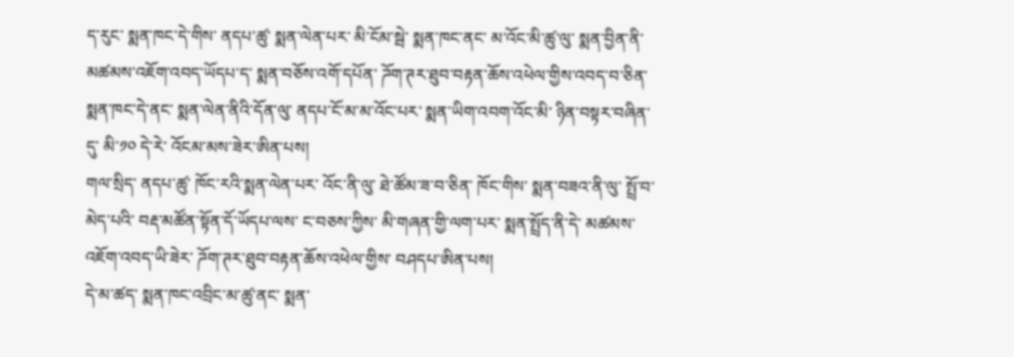ད་རུང་ སྨན་ཁང་དེ་གིས་ ནདཔ་ཚུ་ སྨན་ལེན་པར་ མི་ངོམ་སྦེ་ སྨན་ཁང་ནང་ མ་འོང་མི་ཚུ་ལུ་ སྨན་བྱིན་ནི་ མཚམས་འཇོག་འབད་ཡོདཔ་ད་ སྨན་བཅོས་འགོ་དཔོན་ ཌོག་ཊར་ཐུབ་བརྟན་ཆོས་འཕེལ་གྱིས་འབད་བ་ཅིན་ སྨན་ཁང་དེ་ནང་ སྨན་ལེན་ནིའི་དོན་ལུ་ ནདཔ་ངོ་མ་མ་འོང་པར་ སྨན་ཡིག་འབག་འོང་མི་ ཉིན་བསྟར་བཞིན་དུ་ མི་༡༠ དེ་རེ་ འོངམ་མས་ཟེར་ཨིན་པས།
གལ་སྲིད་ ནདཔ་ཚུ་ ཁོང་རའི་སྨན་ལེན་པར་ འོང་ནི་ལུ་ ཐེ་ཚོམ་ཟ་བ་ཅིན་ ཁོང་གིས་ སྨན་བཟའ་ནི་ལུ་ སྤྲོ་བ་མེད་པའི་ བརྡ་མཚོན་སྟོན་དོ་ཡོདཔ་ལས་ ང་བཅས་ཀྱིས་ མི་གཞན་གྱི་ལག་པར་ སྨན་སྤྲོད་ནི་དེ་ མཚམས་འཇོག་འབད་ཡི་ཟེར་ ཌོག་ཊར་ཐུབ་བརྟན་ཆོས་འཕེལ་གྱིས་ བཤདཔ་ཨིན་པས།
དེ་མ་ཚད་ སྨན་ཁང་འབྲིང་མ་ཚུ་ནང་ སྨན་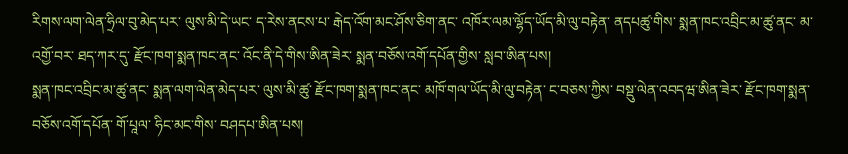རིགས་ལག་ལེན་ཧྲིལ་བུ་མེད་པར་ ལུས་མི་དེ་ཡང་ ད་རེས་ནངས་པ་ རྒེད་འོག་མང་ཤོས་ཅིག་ནང་ འཁོར་ལམ་ལྷོད་ཡོད་མི་ལུ་བརྟེན་ ནདཔཚུ་གིས་ སྨན་ཁང་འབྲིང་མ་ཚུ་ནང་ མ་འགྱོ་བར་ ཐད་ཀར་དུ་ རྫོང་ཁག་སྨན་ཁང་ནང་ འོང་ནི་དེ་གིས་ཨིན་ཟེར་ སྨན་བཅོས་འགོ་དཔོན་གྱིས་ སླབ་ཨིན་པས།
སྨན་ཁང་འབྲིང་མ་ཚུ་ནང་ སྨན་ལག་ལེན་མེད་པར་ ལུས་མི་ཚུ་ རྫོང་ཁག་སྨན་ཁང་ནང་ མཁོ་གལ་ཡོད་མི་ལུ་བརྟེན་ ང་བཅས་ཀྱིས་ བསྡུ་ལེན་འབདཝ་ཨིན་ཟེར་ རྫོང་ཁག་སྨན་བཅོས་འགོ་དཔོན་ གོ་པཱལ་ ཧིང་མང་གིས་ བཤདཔ་ཨིན་པས།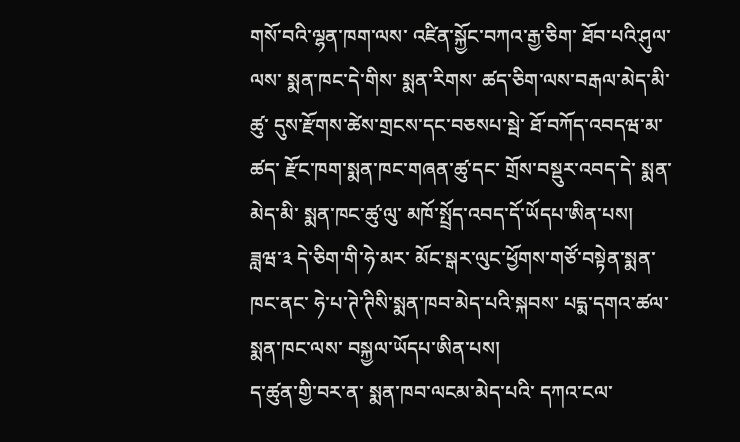གསོ་བའི་ལྷན་ཁག་ལས་ འཛིན་སྐྱོང་བཀའ་རྒྱ་ཅིག་ ཐོབ་པའི་ཤུལ་ལས་ སྨན་ཁང་དེ་གིས་ སྨན་རིགས་ ཚད་ཅིག་ལས་བརྒལ་མེད་མི་ཚུ་ དུས་རྫོགས་ཚེས་གྲངས་དང་བཅསཔ་སྦེ་ ཐོ་བཀོད་འབདཝ་མ་ཚད་ རྫོང་ཁག་སྨན་ཁང་གཞན་ཚུ་དང་ གྲོས་བསྡུར་འབད་དེ་ སྨན་མེད་མི་ སྨན་ཁང་ཚུ་ལུ་ མཁོ་སྤྲོད་འབད་དོ་ཡོདཔ་ཨིན་པས།
ཟླཝ་༣ དེ་ཅིག་གི་ཧེ་མར་ མོང་སྒར་ལུང་ཕྱོགས་གཙོ་བསྟེན་སྨན་ཁང་ནང་ ཧེ་པ་ཊེ་ཊིསི་སྨན་ཁབ་མེད་པའི་སྐབས་ པདྨ་དགའ་ཚལ་སྨན་ཁང་ལས་ བསྐྱལ་ཡོདཔ་ཨིན་པས།
ད་ཚུན་གྱི་བར་ན་ སྨན་ཁབ་ལངམ་མེད་པའི་ དཀའ་ངལ་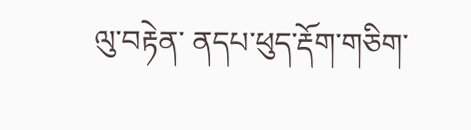ལུ་བརྟེན་ ནདཔ་ཕུད་རྡོག་གཅིག་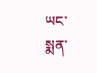ཡང་ སྨན་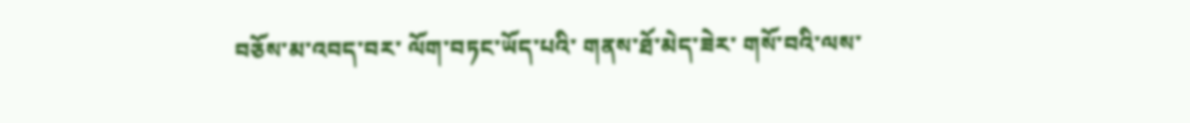བཅོས་མ་འབད་བར་ ལོག་བཏང་ཡོད་པའི་ གནས་ཐོ་མེད་ཟེར་ གསོ་བའི་ལས་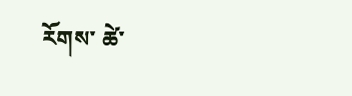རོགས་ ཚེ་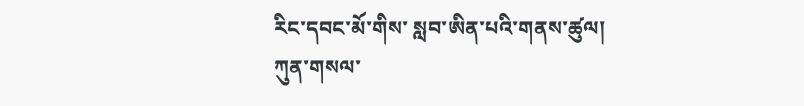རིང་དབང་མོ་གིས་ སླབ་ཨིན་པའི་གནས་ཚུལ།
ཀུན་གསལ་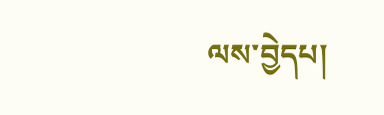ལས་བྱེདཔ།